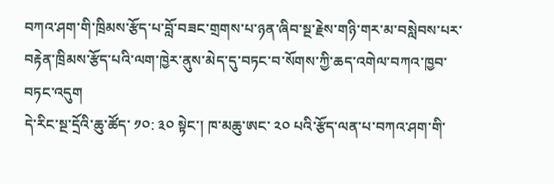བཀའ་ཤག་གི་ཁྲིམས་རྩོད་པ་བློ་བཟང་གྲགས་པ་ཉན་ཞིབ་སྔ་རྗེས་གཉི་གར་མ་བསླེབས་པར་བརྟེན་ཁྲིམས་རྩོད་པའི་ལག་ཁྱེར་ནུས་མེད་དུ་བཏང་བ་སོགས་ཀྱི་ཆད་འགེལ་བཀའ་ཁྱབ་བཏང་འདུག
དེ་རིང་སྔ་དྲོའི་ཆུ་ཚོད་ ༡༠: ༣༠ སྟེང་། ཁ་མཆུ་ཨང་ ༢༠ པའི་རྩོད་ལན་པ་བཀའ་ཤག་གི་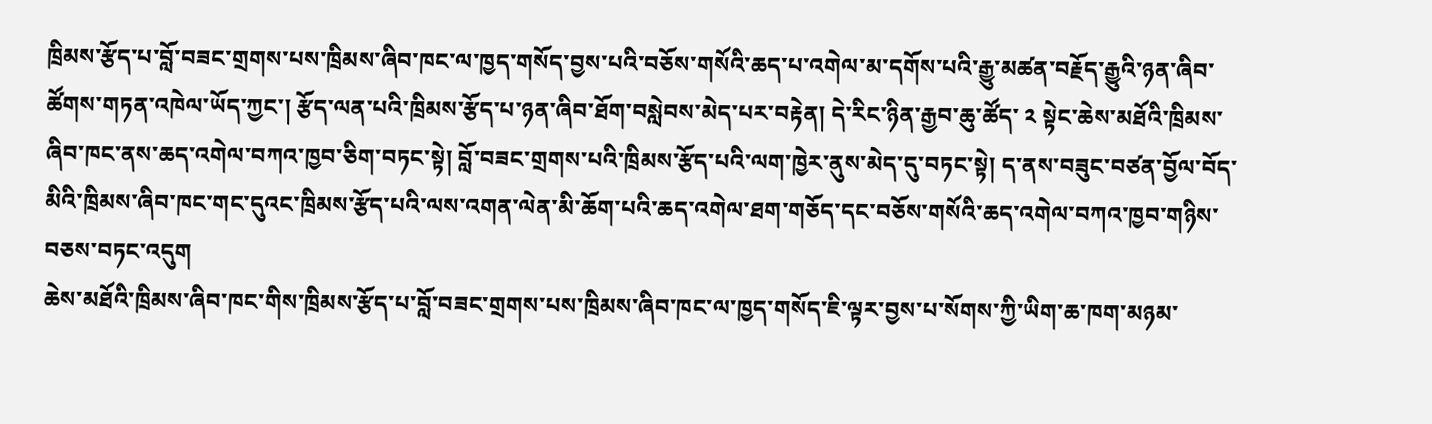ཁྲིམས་རྩོད་པ་བློ་བཟང་གྲགས་པས་ཁྲིམས་ཞིབ་ཁང་ལ་ཁྱད་གསོད་བྱས་པའི་བཅོས་གསོའི་ཆད་པ་འགེལ་མ་དགོས་པའི་རྒྱུ་མཚན་བརྗོད་རྒྱུའི་ཉན་ཞིབ་ཚོགས་གཏན་འཁེལ་ཡོད་ཀྱང་། རྩོད་ལན་པའི་ཁྲིམས་རྩོད་པ་ཉན་ཞིབ་ཐོག་བསླེབས་མེད་པར་བརྟེན། དེ་རིང་ཉིན་རྒྱབ་ཆུ་ཚོད་ ༢ སྟེང་ཆེས་མཐོའི་ཁྲིམས་ཞིབ་ཁང་ནས་ཆད་འགེལ་བཀའ་ཁྱབ་ཅིག་བཏང་སྟེ། བློ་བཟང་གྲགས་པའི་ཁྲིམས་རྩོད་པའི་ལག་ཁྱེར་ནུས་མེད་དུ་བཏང་སྟེ། ད་ནས་བཟུང་བཙན་བྱོལ་བོད་མིའི་ཁྲིམས་ཞིབ་ཁང་གང་དུའང་ཁྲིམས་རྩོད་པའི་ལས་འགན་ལེན་མི་ཆོག་པའི་ཆད་འགེལ་ཐག་གཅོད་དང་བཅོས་གསོའི་ཆད་འགེལ་བཀའ་ཁྱབ་གཉིས་བཅས་བཏང་འདུག
ཆེས་མཐོའི་ཁྲིམས་ཞིབ་ཁང་གིས་ཁྲིམས་རྩོད་པ་བློ་བཟང་གྲགས་པས་ཁྲིམས་ཞིབ་ཁང་ལ་ཁྱད་གསོད་ཇི་ལྟར་བྱས་པ་སོགས་ཀྱི་ཡིག་ཆ་ཁག་མཉམ་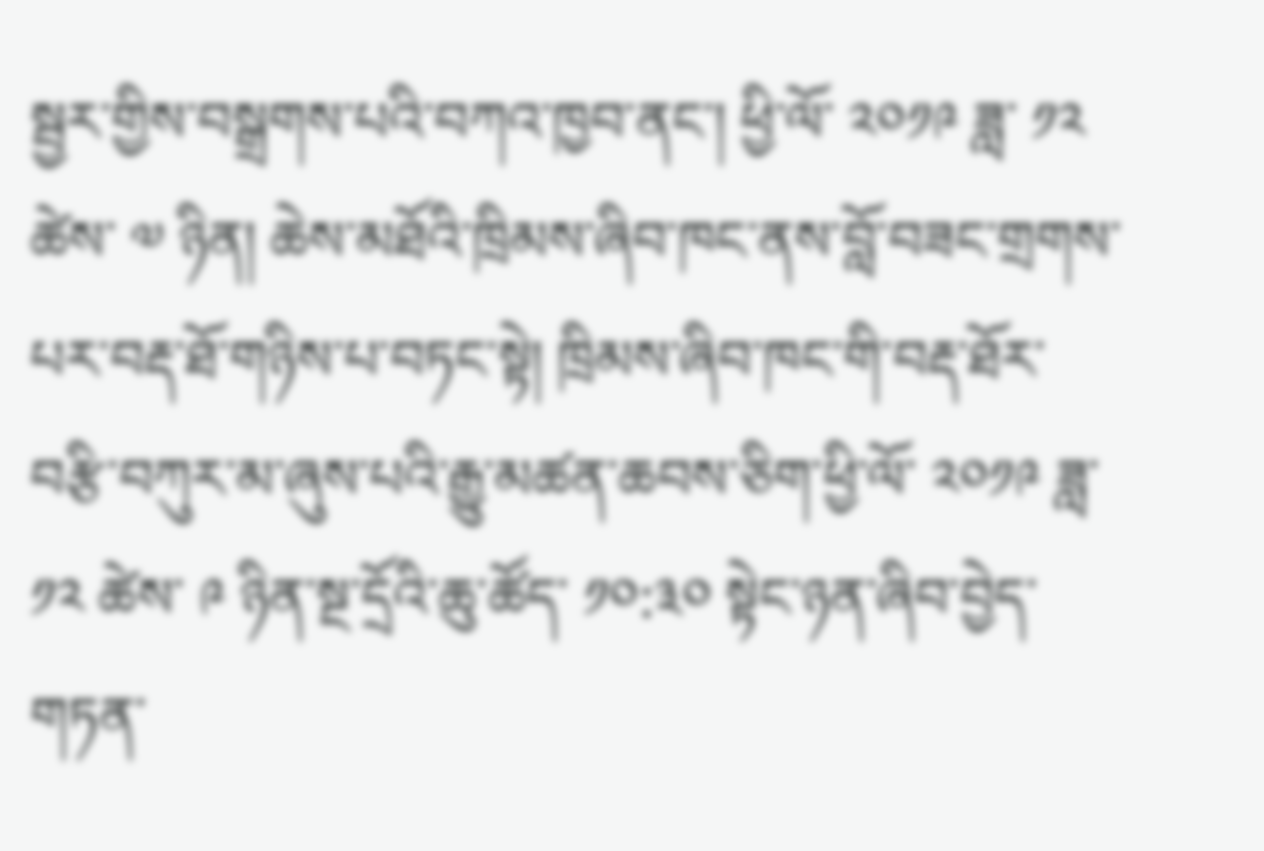སྦྱར་གྱིས་བསྒྲགས་པའི་བཀའ་ཁྱབ་ནང་། ཕྱི་ལོ་ ༢༠༡༩ ཟླ་ ༡༢ ཚེས་ ༧ ཉིན། ཆེས་མཐོའི་ཁྲིམས་ཞིབ་ཁང་ནས་བློ་བཟང་གྲགས་པར་བརྡ་ཐོ་གཉིས་པ་བཏང་སྟེ། ཁྲིམས་ཞིབ་ཁང་གི་བརྡ་ཐོར་བརྩི་བཀུར་མ་ཞུས་པའི་རྒྱུ་མཚན་ཆབས་ཅིག་ཕྱི་ལོ་ ༢༠༡༩ ཟླ་ ༡༢ ཚེས་ ༩ ཉིན་སྔ་དྲོའི་ཆུ་ཚོད་ ༡༠:༣༠ སྟེང་ཉན་ཞིབ་བྱེད་གཏན་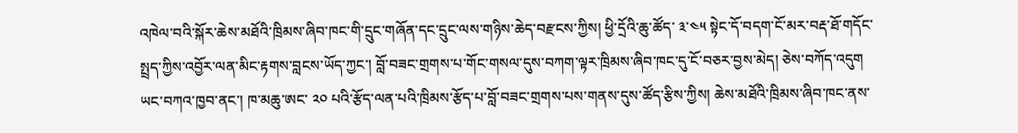འཁེལ་བའི་སྐོར་ཆེས་མཐོའི་ཁྲིམས་ཞིབ་ཁང་གི་དྲུང་གཞོན་དང་དྲུང་ལས་གཉིས་ཆེད་བརྫངས་ཀྱིས། ཕྱི་དྲོའི་ཆུ་ཚོད་ ༣་༤༥ སྟེང་དོ་བདག་ངོ་མར་བརྡ་ཐོ་གདོང་སྤྲད་ཀྱིས་འབྱོར་ལན་མིང་རྟགས་བླངས་ཡོད་ཀྱང་། བློ་བཟང་གྲགས་པ་གོང་གསལ་དུས་བཀག་ལྟར་ཁྲིམས་ཞིབ་ཁང་དུ་ངོ་བཅར་བྱས་མེད། ཅེས་བཀོད་འདུག
ཡང་བཀའ་ཁྱབ་ནང་། ཁ་མཆུ་ཨང་ ༢༠ པའི་རྩོད་ལན་པའི་ཁྲིམས་རྩོད་པ་བློ་བཟང་གྲགས་པས་གནས་དུས་ཚོད་རྩིས་ཀྱིས། ཆེས་མཐོའི་ཁྲིམས་ཞིབ་ཁང་ནས་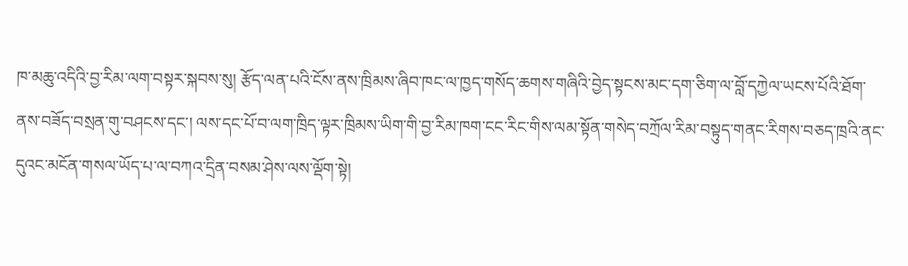ཁ་མཆུ་འདིའི་བྱ་རིམ་ལག་བསྟར་སྐབས་སུ། རྩོད་ལན་པའི་ངོས་ནས་ཁྲིམས་ཞིབ་ཁང་ལ་ཁྱད་གསོད་ཆགས་གཞིའི་བྱེད་སྟངས་མང་དག་ཅིག་ལ་བློ་དཀྱེལ་ཡངས་པོའི་ཐོག་ནས་བཟོད་བསྲན་གུ་བཤངས་དང་། ལས་དང་པོ་བ་ལག་ཁྲིད་ལྟར་ཁྲིམས་ཡིག་གི་བྱ་རིམ་ཁག་ངང་རིང་གིས་ལམ་སྟོན་གསེད་བཀྲོལ་རིམ་བསྟུད་གནང་རིགས་བཅད་ཁྲའི་ནང་དུའང་མངོན་གསལ་ཡོད་པ་ལ་བཀའ་དྲིན་བསམ་ཤེས་ལས་ལྡོག་སྟེ།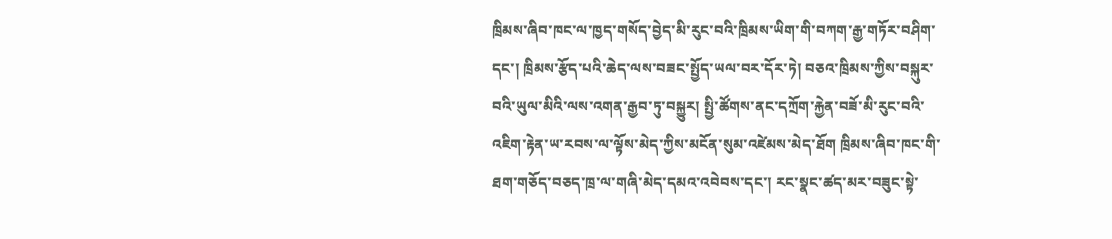ཁྲིམས་ཞིབ་ཁང་ལ་ཁྱད་གསོད་བྱེད་མི་རུང་བའི་ཁྲིམས་ཡིག་གི་བཀག་རྒྱ་གཏོར་བཤིག་དང་། ཁྲིམས་རྩོད་པའི་ཆེད་ལས་བཟང་སྤྱོད་ཡལ་བར་དོར་ཏེ། བཅའ་ཁྲིམས་ཀྱིས་བསྐུར་བའི་ཡུལ་མིའི་ལས་འགན་རྒྱབ་ཏུ་བསྐྱུར། སྤྱི་ཚོགས་ནང་དཀྲོག་རྐྱེན་བཟོ་མི་རུང་བའི་འཇིག་རྟེན་ཡ་རབས་ལ་ལྟོས་མེད་ཀྱིས་མངོན་སུམ་འཛེམས་མེད་ཐོག ཁྲིམས་ཞིབ་ཁང་གི་ཐག་གཅོད་བཅད་ཁྲ་ལ་གཞི་མེད་དམའ་འབེབས་དང་། རང་སྣང་ཚད་མར་བཟུང་སྟེ་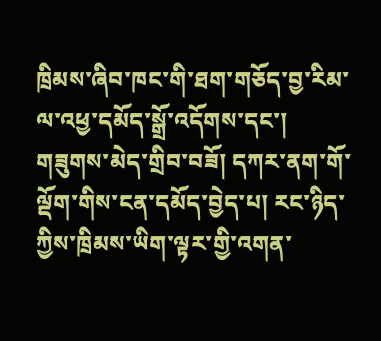ཁྲིམས་ཞིབ་ཁང་གི་ཐག་གཅོད་བྱ་རིམ་ལ་འཕྱ་དམོད་སྒྲོ་འདོགས་དང་། གཟུགས་མེད་གྲིབ་བཟོ། དཀར་ནག་གོ་ལྡོག་གིས་ངན་དམོད་བྱེད་པ། རང་ཉིད་ཀྱིས་ཁྲིམས་ཡིག་ལྟར་གྱི་འགན་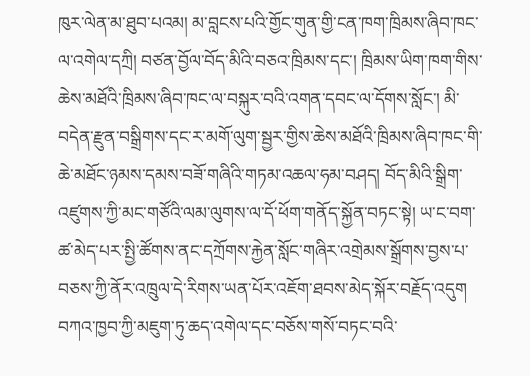ཁུར་ལེན་མ་ཐུབ་པའམ། མ་བླངས་པའི་གྱོང་གུན་གྱི་ངན་ཁག་ཁྲིམས་ཞིབ་ཁང་ལ་འགེལ་དཀྲི། བཙན་བྱོལ་བོད་མིའི་བཅའ་ཁྲིམས་དང་། ཁྲིམས་ཡིག་ཁག་གིས་ཆེས་མཐོའི་ཁྲིམས་ཞིབ་ཁང་ལ་བསྐུར་བའི་འགན་དབང་ལ་དོགས་སློང་། མི་བདེན་རྫུན་བསྒྲིགས་དང་ར་མགོ་ལུག་སྦྱར་གྱིས་ཆེས་མཐོའི་ཁྲིམས་ཞིབ་ཁང་གི་ཆེ་མཐོང་ཉམས་དམས་བཟོ་གཞིའི་གཏམ་འཆལ་ཧམ་བཤད། བོད་མིའི་སྒྲིག་འཛུགས་ཀྱི་མང་གཙོའི་ལམ་ལུགས་ལ་དོ་ཕོག་གནོད་སྐྱོན་བཏང་སྟེ། ཡ་ང་བག་ཚ་མེད་པར་སྤྱི་ཚོགས་ནང་དཀྲོགས་རྐྱེན་སློང་གཞིར་འགྲེམས་སྒྲོགས་བྱས་པ་བཅས་ཀྱི་ནོར་འཁྲུལ་དེ་རིགས་ཡན་པོར་འཇོག་ཐབས་མེད་སྐོར་བརྗོད་འདུག
བཀའ་ཁྱབ་ཀྱི་མཇུག་ཏུ་ཆད་འགེལ་དང་བཅོས་གསོ་བཏང་བའི་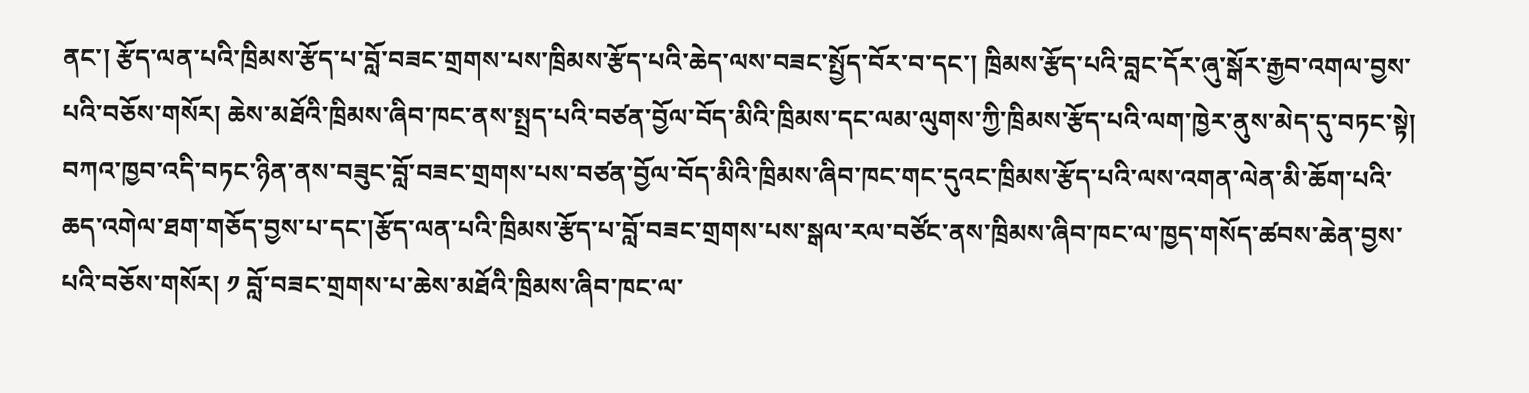ནང་། རྩོད་ལན་པའི་ཁྲིམས་རྩོད་པ་བློ་བཟང་གྲགས་པས་ཁྲིམས་རྩོད་པའི་ཆེད་ལས་བཟང་སྤྱོད་བོར་བ་དང་། ཁྲིམས་རྩོད་པའི་བླང་དོར་ཞུ་སྒོར་རྒྱབ་འགལ་བྱས་པའི་བཅོས་གསོར། ཆེས་མཐོའི་ཁྲིམས་ཞིབ་ཁང་ནས་སྤྲད་པའི་བཙན་བྱོལ་བོད་མིའི་ཁྲིམས་དང་ལམ་ལུགས་ཀྱི་ཁྲིམས་རྩོད་པའི་ལག་ཁྱེར་ནུས་མེད་དུ་བཏང་སྟེ། བཀའ་ཁྱབ་འདི་བཏང་ཉིན་ནས་བཟུང་བློ་བཟང་གྲགས་པས་བཙན་བྱོལ་བོད་མིའི་ཁྲིམས་ཞིབ་ཁང་གང་དུའང་ཁྲིམས་རྩོད་པའི་ལས་འགན་ལེན་མི་ཆོག་པའི་ཆད་འགེལ་ཐག་གཅོད་བྱས་པ་དང་།རྩོད་ལན་པའི་ཁྲིམས་རྩོད་པ་བློ་བཟང་གྲགས་པས་སྒལ་རལ་བཙོང་ནས་ཁྲིམས་ཞིབ་ཁང་ལ་ཁྱད་གསོད་ཚབས་ཆེན་བྱས་པའི་བཅོས་གསོར། ༡ བློ་བཟང་གྲགས་པ་ཆེས་མཐོའི་ཁྲིམས་ཞིབ་ཁང་ལ་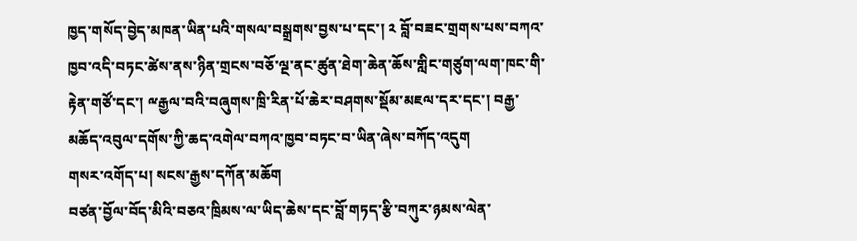ཁྱད་གསོད་བྱེད་མཁན་ཡིན་པའི་གསལ་བསྒྲགས་བྱས་པ་དང་། ༢ བློ་བཟང་གྲགས་པས་བཀའ་ཁྱབ་འདི་བཏང་ཚེས་ནས་ཉིན་གྲངས་བཅོ་ལྔ་ནང་ཚུན་ཐེག་ཆེན་ཆོས་གླིང་གཙུག་ལག་ཁང་གི་རྟེན་གཙོ་དང་། ྋརྒྱལ་བའི་བཞུགས་ཁྲི་རིན་པོ་ཆེར་བཤགས་སྡོམ་མཇལ་དར་དང་། བརྒྱ་མཆོད་འབུལ་དགོས་ཀྱི་ཆད་འགེལ་བཀའ་ཁྱབ་བཏང་བ་ཡིན་ཞེས་བཀོད་འདུག
གསར་འགོད་པ། སངས་རྒྱས་དཀོན་མཆོག
བཙན་བྱོལ་བོད་མིའི་བཅའ་ཁྲིམས་ལ་ཡིད་ཆེས་དང་བློ་གཏད་རྩི་བཀུར་ཉམས་ལེན་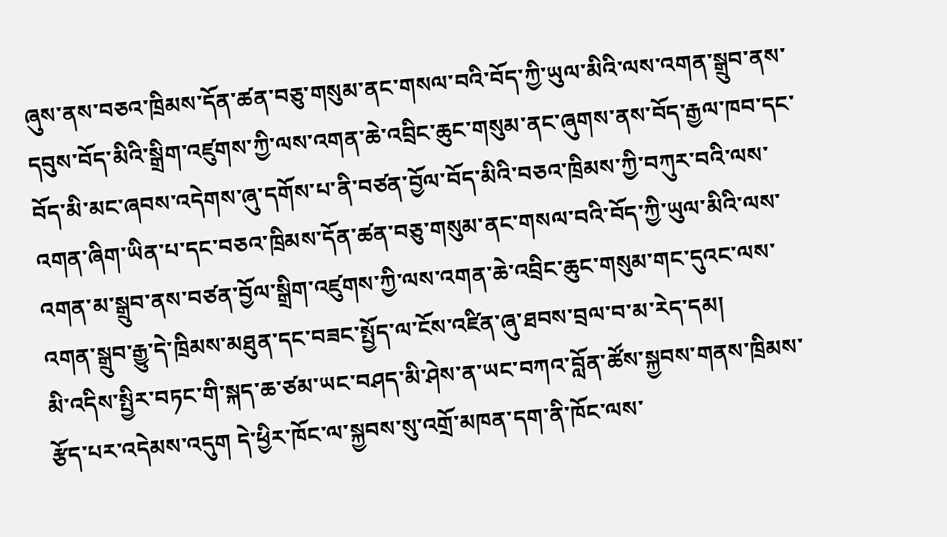ཞུས་ནས་བཅའ་ཁྲིམས་དོན་ཚན་བཅུ་གསུམ་ནང་གསལ་བའི་བོད་ཀྱི་ཡུལ་མིའི་ལས་འགན་སྒྲུབ་ནས་དབུས་བོད་མིའི་སྒྲིག་འཛུགས་ཀྱི་ལས་འགན་ཆེ་འབྲིང་ཆུང་གསུམ་ནང་ཞུགས་ནས་བོད་རྒྱལ་ཁབ་དང་བོད་མི་མང་ཞབས་འདེགས་ཞུ་དགོས་པ་ནི་བཙན་བྱོལ་བོད་མིའི་བཅའ་ཁྲིམས་ཀྱི་བཀུར་བའི་ལས་འགན་ཞིག་ཡིན་པ་དང་བཅའ་ཁྲིམས་དོན་ཚན་བཅུ་གསུམ་ནང་གསལ་བའི་བོད་ཀྱི་ཡུལ་མིའི་ལས་འགན་མ་སྒྲུབ་ནས་བཙན་བྱོལ་སྒྲིག་འཛུགས་ཀྱི་ལས་འགན་ཆེ་འབྲིང་ཆུང་གསུམ་གང་དུའང་ལས་འགན་སྒྲུབ་རྒྱུ་དེ་ཁྲིམས་མཐུན་དང་བཟང་སྤྱོད་ལ་ངོས་འཛིན་ཞུ་ཐབས་བྲལ་བ་མ་རེད་དམ།
མི་འདིས་སྤྱིར་བཏང་གི་སྐད་ཆ་ཙམ་ཡང་བཤད་མི་ཤེས་ན་ཡང་བཀའ་བློན་ཚོས་སྐྱབས་གནས་ཁྲིམས་རྩོད་པར་འདེམས་འདུག དེ་ཕྱིར་ཁོང་ལ་སྐྱབས་སུ་འགྲོ་མཁན་དག་ནི་ཁོང་ལས་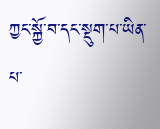ཀྱང་སྐྱོ་བ་དང་སྡུག་པ་ཡིན་པ་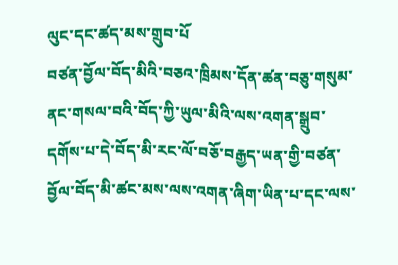ལུང་དང་ཚད་མས་གྲུབ་པོ
བཙན་བྱོལ་བོད་མིའི་བཅའ་ཁྲིམས་དོན་ཚན་བཅུ་གསུམ་ནང་གསལ་བའི་བོད་ཀྱི་ཡུལ་མིའི་ལས་འགན་སྒྲུབ་དགོས་པ་དེ་བོད་མི་རང་ལོ་བཅོ་བརྒྱད་ཡན་གྱི་བཙན་བྱོལ་བོད་མི་ཚང་མས་ལས་འགན་ཞིག་ཡིན་པ་དང་ལས་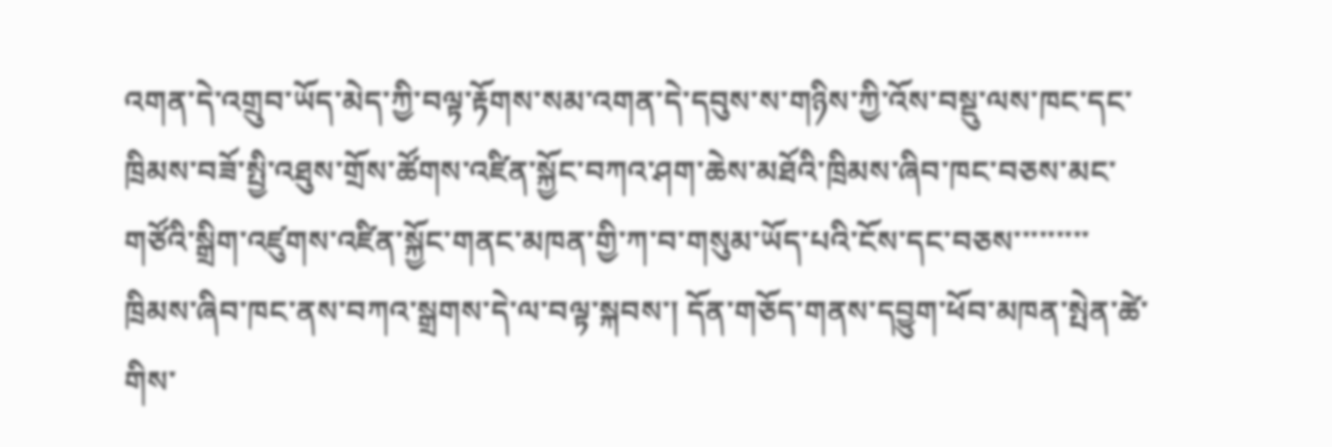འགན་དེ་འགྲུབ་ཡོད་མེད་ཀྱི་བལྟ་རྟོགས་སམ་འགན་དེ་དབུས་ས་གཉིས་ཀྱི་འོས་བསྡུ་ལས་ཁང་དང་ཁྲིམས་བཟོ་སྤྱི་འཐུས་གྲོས་ཚོགས་འཛིན་སྐྱོང་བཀའ་ཤག་ཆེས་མཐོའི་ཁྲིམས་ཞིབ་ཁང་བཅས་མང་གཙོའི་སྒྲིག་འཛུགས་འཛིན་སྐྱོང་གནང་མཁན་གྱི་ཀ་བ་གསུམ་ཡོད་པའི་ངོས་དང་བཅས་་་་་་་་་
ཁྲིམས་ཞིབ་ཁང་ནས་བཀའ་སྒྲགས་དེ་ལ་བལྟ་སྐབས་། དོན་གཅོད་གནས་དབྱུག་ཕོབ་མཁན་སྤེན་ཚེ་གིས་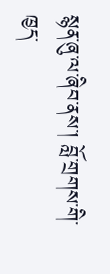སྙན་ཞུ་ལ་ཞིབ་ནས་། བློ་གྲགས་གི་ཁྱད་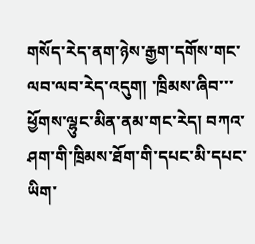གསོད་རེད་ནག་ཉེས་རྒྱག་དགོས་གང་ལབ་ལབ་རེད་འདུག། ་ཁྲིམས་ཞིབ་་་ཕྱོགས་ལྷུང་མིན་ནམ་གང་རེད། བཀའ་ཤག་གི་ཁྲིམས་ཐོག་གི་དཔང་མི་དཔང་ཡིག་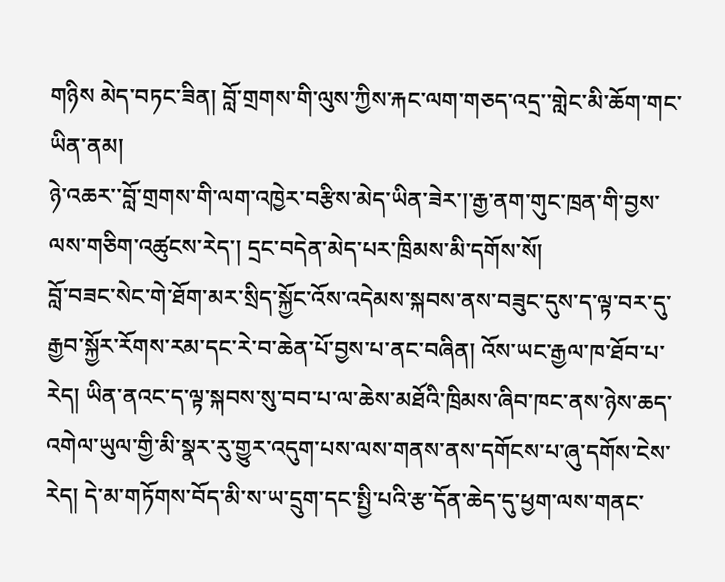གཉིས མེད་བཏང་ཟིན། བློ་གྲགས་གི་ལུས་ཀྱིས་རྐང་ལག་གཅད་འདྲ་་གླེང་མི་ཆོག་གང་ཡིན་ནམ།
ཉེ་འཆར་་བློ་གྲགས་གི་ལག་འཁྱེར་བརྩིས་མེད་ཡིན་ཟེར་།་རྒྱ་ནག་གུང་ཁྲན་གི་བྱས་ལས་གཅིག་འཚུངས་རེད་། དྲང་བདེན་མེད་པར་ཁྲིམས་མི་དགོས་སོ།
བློ་བཟང་སེང་གེ་ཐོག་མར་སྲིད་སྐྱོང་འོས་འདེམས་སྐབས་ནས་བཟུང་དུས་ད་ལྟ་བར་དུ་རྒྱབ་སྐྱོར་རོགས་རམ་དང་རེ་བ་ཆེན་པོ་བྱས་པ་ནང་བཞིན། འོས་ཡང་རྒྱལ་ཁ་ཐོབ་པ་རེད། ཡིན་ནའང་ད་ལྟ་སྐབས་སུ་བབ་པ་ལ་ཆེས་མཐོའི་ཁྲིམས་ཞིབ་ཁང་ནས་ཉེས་ཆད་འགེལ་ཡུལ་གྱི་མི་སྣར་རུ་གྱུར་འདུག་པས་ལས་གནས་ནས་དགོངས་པ་ཞུ་དགོས་ངེས་རེད། དེ་མ་གཏོགས་བོད་མི་ས་ཡ་དྲུག་དང་སྤྱི་པའི་རྩ་དོན་ཆེད་དུ་ཕྱག་ལས་གནང་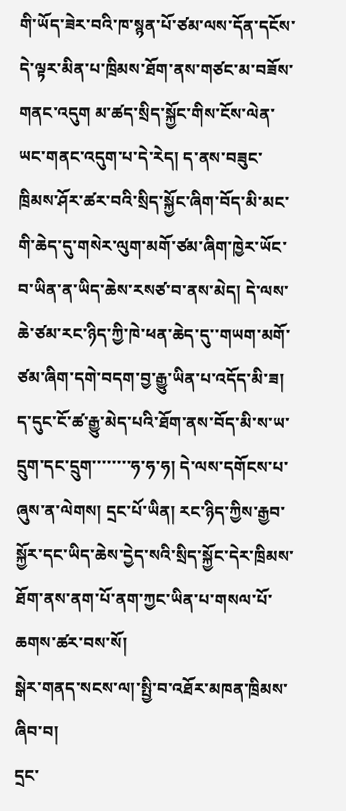གི་ཡོད་ཟེར་བའི་ཁ་སྙན་པོ་ཙམ་ལས་དོན་དངོས་དེ་ལྟར་མིན་པ་ཁྲིམས་ཐོག་ནས་གཙང་མ་བཟོས་གནང་འདུག མ་ཚད་སྲིད་སྐྱོང་གིས་ངོས་ལེན་ཡང་གནང་འདུག་པ་དེ་རེད། ད་ནས་བཟུང་ཁྲིམས་ཤོར་ཚར་བའི་སྲིད་སྐྱོང་ཞིག་བོད་མི་མང་གི་ཆེད་དུ་གསེར་ལུག་མགོ་ཙམ་ཞིག་ཁྱེར་ཡོང་བ་ཡིན་ན་ཡིད་ཆེས་རསཙ་བ་ནས་མེད། དེ་ལས་ཆེ་ཙམ་རང་ཉིད་ཀྱི་ཁེ་ཕན་ཆེད་དུ་་གཡག་མགོ་ཙམ་ཞིག་དགེ་བདག་བྱ་རྒྱུ་ཡིན་པ་འདོད་མི་ཟ། ད་དུང་ངོ་ཚ་རྒྱུ་མེད་པའི་ཐོག་ནས་བོད་མི་ས་ཡ་དྲུག་དང་དྲུག་་་་་་་་ཧ་ཧ་ཧ། དེ་ལས་དགོངས་པ་ཞུས་ན་ལེགས། དྲང་པོ་ཡིན། རང་ཉིད་ཀྱིས་རྒྱབ་སྐྱོར་དང་ཡིད་ཆེས་དྱེད་སའི་སྲིད་སྐྱོང་དེར་ཁྲིམས་ཐོག་ནས་ནག་པོ་ནག་ཀྱང་ཡིན་པ་གསལ་པོ་ཆགས་ཚར་བས་སོ།
སྒེར་གནད་སངས་ལ།་སྤྱི་བ་འཐོར་མཁན་ཁྲིམས་ཞིབ་བ།
དྲང་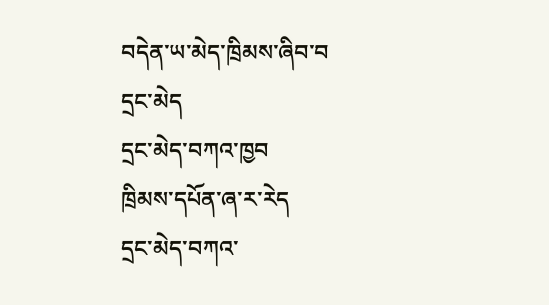བདེན་ཡ་མེད་ཁྲིམས་ཞིབ་བ
དྲང་མེད
དྲང་མེད་བཀའ་ཁྱབ
ཁྲིམས་དཔོན་ཞ་ར་རེད
དྲང་མེད་བཀའ་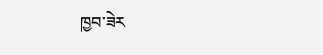ཁྱབ་ཟེར